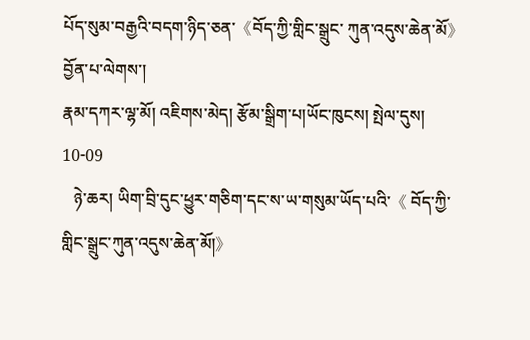པོད་སུམ་བརྒྱའི་བདག་ཉིད་ཅན་《བོད་ཀྱི་གླིང་སྒྲུང་ ཀུན་འདུས་ཆེན་མོ》 བྱོན་པ་ལེགས་།
རྣམ་དཀར་ལྷ་མོ། འཇིགས་མེད། རྩོམ་སྒྲིག་པ།ཡོང་ཁུངས། སྤེལ་དུས། 10-09
   ཉེ་ཆར། ཡིག་བྲི་དུང་ཕྱུར་གཅིག་དང་ས་ཡ་གསུམ་ཡོད་པའི་《 བོད་ཀྱི་གླིང་སྒྲུང་ཀུན་འདུས་ཆེན་མོ།》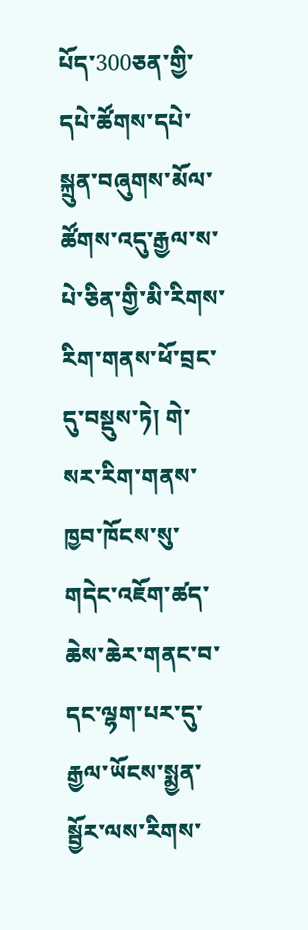པོད་300ཅན་གྱི་དཔེ་ཚོགས་དཔེ་སྐྲུན་བཞུགས་མོལ་ཚོགས་འདུ་རྒྱལ་ས་པེ་ཅིན་གྱི་མི་རིགས་རིག་གནས་ཕོ་བྲང་དུ་བསྡུས་ཏེ། གེ་སར་རིག་གནས་ཁྱབ་ཁོངས་སུ་གདེང་འཇོག་ཚད་ཆེས་ཆེར་གནང་བ་དང་ལྷག་པར་དུ་རྒྱལ་ཡོངས་སྨྱན་སྦྱོར་ལས་རིགས་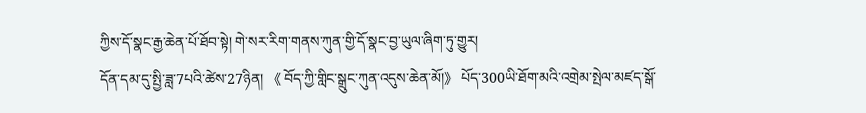ཀྱིས་དོ་སྣང་རྒྱ་ཆེན་པོ་ཐོབ་སྟེ། གེ་སར་རིག་གནས་ཀུན་གྱི་དོ་སྣང་བྱ་ཡུལ་ཞིག་ཏུ་གྱུར།
དོན་དམ་དུ་སྤྱི་ཟླ་7པའི་ཚེས་27ཉིན། 《 བོད་ཀྱི་གླིང་སྒྲུང་ཀུན་འདུས་ཆེན་མོ།》 པོད་300ཡི་ཐོག་མའི་འགྲེམ་སྤེལ་མཛད་སྒོ་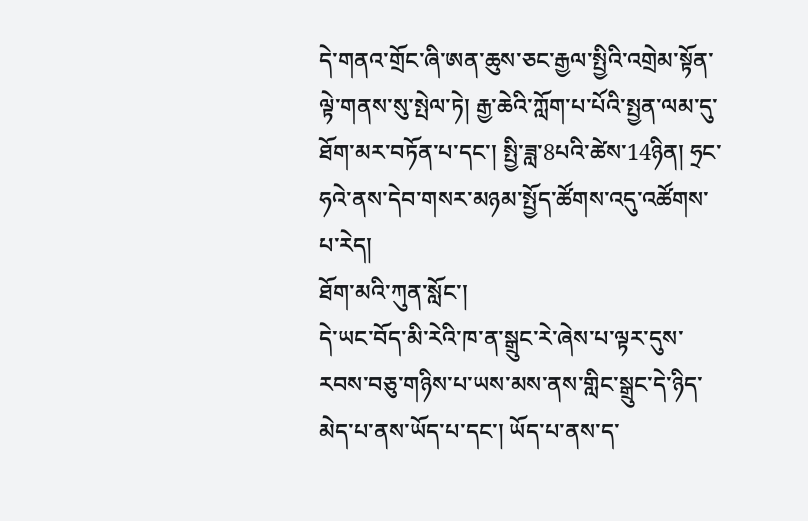དེ་གནའ་གྲོང་ཞི་ཨན་ཆུས་ཅང་རྒྱལ་སྤྱིའི་འགྲེམ་སྟོན་ལྟེ་གནས་སུ་སྤེལ་ཏེ། རྒྱ་ཆེའི་ཀློག་པ་པོའི་སྤྱན་ལམ་དུ་ཐོག་མར་བཏོན་པ་དང་། སྤྱི་ཟླ་8པའི་ཚེས་14ཉིན། ཧྲང་ཧའེ་ནས་དེབ་གསར་མཉམ་སྤྱོད་ཚོགས་འདུ་འཚོགས་པ་རེད།
ཐོག་མའི་ཀུན་སློང་།
དེ་ཡང་བོད་མི་རེའི་ཁ་ན་སྒྲུང་རེ་ཞེས་པ་ལྟར་དུས་རབས་བཅུ་གཉིས་པ་ཡས་མས་ནས་གླིང་སྒྲུང་དེ་ཉིད་མེད་པ་ནས་ཡོད་པ་དང་། ཡོད་པ་ནས་ད་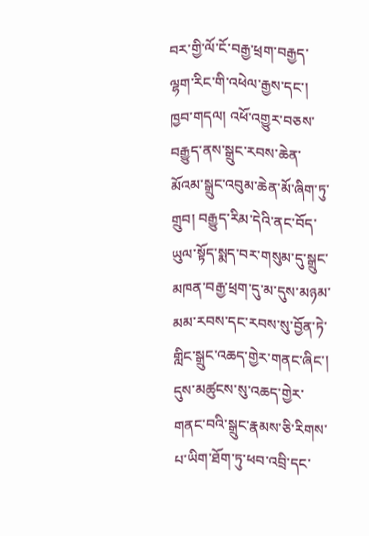བར་གྱི་ལོ་ངོ་བརྒྱ་ཕྲག་བརྒྱད་ལྷག་རིང་གི་འཕེལ་རྒྱས་དང་། ཁྱབ་གདལ། འཕོ་འགྱུར་བཅས་བརྒྱུད་ནས་སྒྲུང་རབས་ཆེན་མོའམ་སྒྲུང་འབུམ་ཆེན་མོ་ཞིག་ཏུ་གྲུབ། བརྒྱུད་རིམ་དེའི་ནང་བོད་ཡུལ་སྟོད་སྨད་བར་གསུམ་དུ་སྒྲུང་མཁན་བརྒྱ་ཕྲག་དུ་མ་དུས་མཉམ་མམ་རབས་དང་རབས་སུ་བྱོན་ཏེ་གླིང་སྒྲུང་འཆད་གྱེར་གནང་ཞིང་། དུས་མཚུངས་སུ་འཆད་གྱེར་གནང་བའི་སྒྲུང་རྣམས་ཅི་རིགས་པ་ཡིག་ཐོག་ཏུ་ཕབ་འབྲི་དང་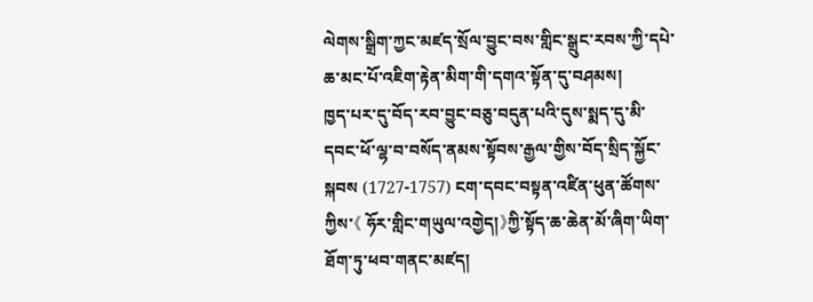ལེགས་སྒྲིག་ཀྱང་མཛད་སྲོལ་བྱུང་བས་གླིང་སྒྲུང་རབས་ཀྱི་དཔེ་ཆ་མང་པོ་འཇིག་རྟེན་མིག་གི་དགའ་སྟོན་དུ་བཤམས།
ཁྱད་པར་དུ་བོད་རབ་བྱུང་བཅུ་བདུན་པའི་དུས་སྨད་དུ་མི་དབང་ཕོ་ལྷ་བ་བསོད་ནམས་སྟོབས་རྒྱལ་གྱིས་བོད་སྲིད་སྐྱོང་སྐབས (1727-1757) ངག་དབང་བསྟན་འཛིན་ཕུན་ཚོགས་ཀྱིས་《 ཧོར་གླིང་གཡུལ་འགྱེད།》ཀྱི་སྟོད་ཆ་ཆེན་མོ་ཞིག་ཡིག་ཐོག་ཏུ་ཕབ་གནང་མཛད།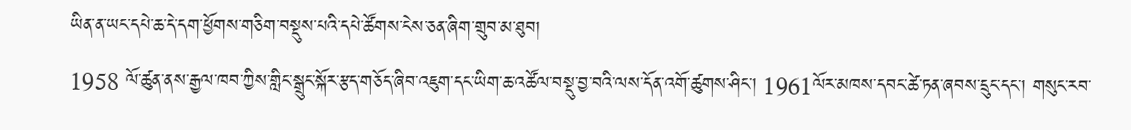ཡིན་ན་ཡང་དཔེ་ཆ་དེ་དག་ཕྱོགས་གཅིག་བསྡུས་པའི་དཔེ་ཚོགས་ངེས་ཅན་ཞིག་གྲུབ་མ་ཐུབ།
1958 ལོ་ཚུན་ནས་རྒྱལ་ཁབ་ཀྱིས་གླིང་སྒྲུང་སྐོར་རྩད་གཅོད་ཞིབ་འཇུག་དང་ཡིག་ཆ་འཚོལ་བསྡུ་བྱ་བའི་ལས་དོན་འགོ་ཚུགས་ཤིང་། 1961ལོར་མཁས་དབང་ཚེ་ཏན་ཞབས་དྲུང་དང་། གསུང་རབ་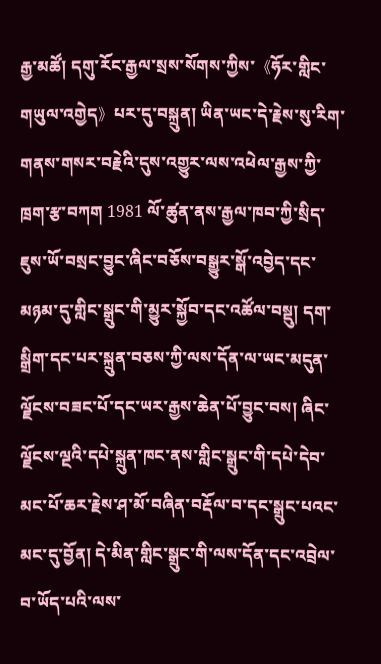རྒྱ་མཚོ། དགུ་རོང་རྒྱལ་སྲས་སོགས་ཀྱིས་《ཧོར་གླིང་གཡུལ་འགྱེད》པར་དུ་བསྐྲུན། ཡིན་ཡང་དེ་རྗེས་སུ་རིག་གནས་གསར་བརྗེའི་དུས་འགྱུར་ལས་འཕེལ་རྒྱས་ཀྱི་ཁྲག་རྩ་བཀག 1981 ལོ་ཚུན་ནས་རྒྱལ་ཁབ་ཀྱི་སྲིད་ཇུས་ཡོ་བསྲང་བྱུང་ཞིང་བཅོས་བསྒྱུར་སྒོ་འབྱེད་དང་མཉམ་དུ་གླིང་སྒྲུང་གི་མྱུར་སྐྱོབ་དང་འཚོལ་བསྡུ། དག་སྒྲིག་དང་པར་སྐྲུན་བཅས་ཀྱི་ལས་དོན་ལ་ཡང་མདུན་ལྗོངས་བཟང་པོ་དང་ཡར་རྒྱས་ཆེན་པོ་བྱུང་བས། ཞིང་ལྗོངས་ལྔའི་དཔེ་སྐྲུན་ཁང་ནས་གླིང་སྒྲུང་གི་དཔེ་དེབ་མང་པོ་ཆར་རྗེས་ཤ་མོ་བཞིན་བརྡོལ་བ་དང་སྒྲུང་པའང་མང་དུ་བྱོན། དེ་མིན་གླིང་སྒྲུང་གི་ལས་དོན་དང་འབྲེལ་བ་ཡོད་པའི་ལས་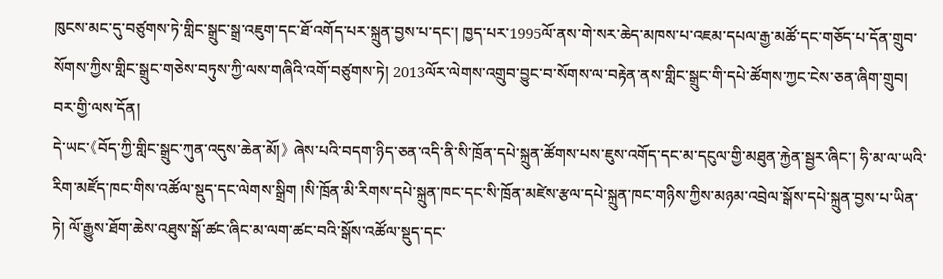ཁུངས་མང་དུ་བཙུགས་ཏེ་གླིང་སྒྲུང་སྒྲ་འཇུག་དང་ཐོ་འགོད་པར་སྐྲུན་བྱས་པ་དང་། ཁྱད་པར་1995ལོ་ནས་གེ་སར་ཆེད་མཁས་པ་འཇམ་དཔལ་རྒྱ་མཚོ་དང་གཅོད་པ་དོན་གྲུབ་སོགས་ཀྱིས་གླིང་སྒྲུང་གཅེས་བཏུས་ཀྱི་ལས་གཞིའི་འགོ་བཙུགས་ཏེ། 2013ལོར་ལེགས་འགྲུབ་བྱུང་བ་སོགས་ལ་བརྟེན་ནས་གླིང་སྒྲུང་གི་དཔེ་ཚོགས་ཀྱང་ངེས་ཅན་ཞིག་གྲུབ།
བར་གྱི་ལས་དོན།
དེ་ཡང་《བོད་ཀྱི་གླིང་སྒྲུང་ཀུན་འདུས་ཆེན་མོ།》 ཞེས་པའི་བདག་ཉིད་ཅན་འདི་ནི་སི་ཁྲོན་དཔེ་སྐྲུན་ཚོགས་པས་ཇུས་འགོད་དང་མ་དངུལ་གྱི་མཐུན་རྐྱེན་སྦྱར་ཞིང་། ཧི་མ་ལ་ཡའི་རིག་མཛོད་ཁང་གིས་འཚོལ་སྡུད་དང་ལེགས་སྒྲིག །སི་ཁྲོན་མི་རིགས་དཔེ་སྐྲུན་ཁང་དང་སི་ཁྲོན་མཛེས་རྩལ་དཔེ་སྐྲུན་ཁང་གཉིས་ཀྱིས་མཉམ་འབྲེལ་སྒོས་དཔེ་སྐྲུན་བྱས་པ་ཡིན་ཏེ། ལོ་རྒྱུས་ཐོག་ཆེས་འཐུས་སྒོ་ཚང་ཞིང་མ་ལག་ཚང་བའི་སྒོས་འཚོལ་སྡུད་དང་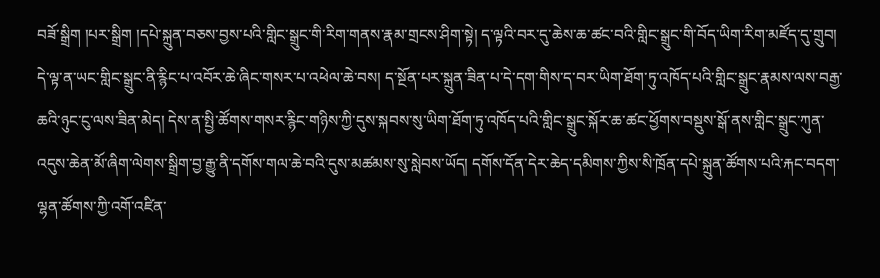བཟོ་སྒྲིག །པར་སྒྲིག །དཔེ་སྐྲུན་བཅས་བྱས་པའི་གླིང་སྒྲུང་གི་རིག་གནས་རྣམ་གྲངས་ཤིག་སྟེ། ད་ལྟའི་བར་དུ་ཆེས་ཆ་ཚང་བའི་གླིང་སྒྲུང་གི་བོད་ཡིག་རིག་མཛོད་དུ་གྲུབ།
དེ་ལྟ་ན་ཡང་གླིང་སྒྲུང་ནི་རྙིང་པ་འབོར་ཆེ་ཞིང་གསར་པ་འཕེལ་ཆེ་བས། ད་སྔོན་པར་སྐྲུན་ཟིན་པ་དེ་དག་གིས་ད་བར་ཡིག་ཐོག་ཏུ་འཁོད་པའི་གླིང་སྒྲུང་རྣམས་ལས་བརྒྱ་ཆའི་ཉུང་ངུ་ལས་ཟིན་མེད། དེས་ན་སྤྱི་ཚོགས་གསར་རྙིང་གཉིས་ཀྱི་དུས་སྐབས་སུ་ཡིག་ཐོག་ཏུ་འཁོད་པའི་གླིང་སྒྲུང་སྐོར་ཆ་ཚང་ཕྱོགས་བསྡུས་སྒོ་ནས་གླིང་སྒྲུང་ཀུན་འདུས་ཆེན་མོ་ཞིག་ལེགས་སྒྲིག་བྱ་རྒྱུ་ནི་དགོས་གལ་ཆེ་བའི་དུས་མཚམས་སུ་སླེབས་ཡོད། དགོས་དོན་དེར་ཆེད་དམིགས་ཀྱིས་སི་ཁྲོན་དཔེ་སྐྲུན་ཚོགས་པའི་རྐང་བདག་ལྷན་ཚོགས་ཀྱི་འགོ་འཛིན་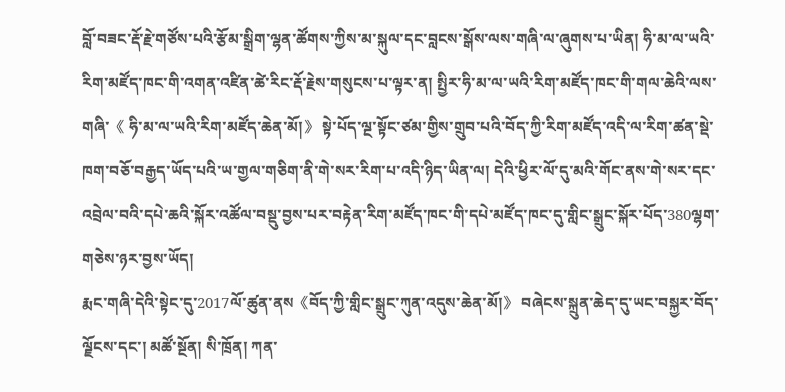བློ་བཟང་རྡོ་རྗེ་གཙོས་པའི་རྩོམ་སྒྲིག་ལྷན་ཚོགས་ཀྱིས་མ་སྐུལ་དང་བླངས་སྒོས་ལས་གཞི་ལ་ཞུགས་པ་ཡིན། ཧི་མ་ལ་ཡའི་རིག་མཛོད་ཁང་གི་འགན་འཛིན་ཚེ་རིང་རྡོ་རྗེས་གསུངས་པ་ལྟར་ན། སྤྱིར་ཧི་མ་ལ་ཡའི་རིག་མཛོད་ཁང་གི་གལ་ཆེའི་ལས་གཞི་《 ཧི་མ་ལ་ཡའི་རིག་མཛོད་ཆེན་མོ།》 སྟེ་པོད་ལྔ་སྟོང་ཙམ་གྱིས་གྲུབ་པའི་བོད་ཀྱི་རིག་མཛོད་འདི་ལ་རིག་ཚན་སྡེ་ཁག་བཅོ་བརྒྱད་ཡོད་པའི་ཡ་གྱལ་གཅིག་ནི་གེ་སར་རིག་པ་འདི་ཉིད་ཡིན་ལ། དེའི་ཕྱིར་ལོ་དུ་མའི་གོང་ནས་གེ་སར་དང་འབྲེལ་བའི་དཔེ་ཆའི་སྐོར་འཚོལ་བསྡུ་བྱས་པར་བརྟེན་རིག་མཛོད་ཁང་གི་དཔེ་མཛོད་ཁང་དུ་གླིང་སྒྲུང་སྐོར་པོད་380ལྷག་གཅེས་ཉར་བྱས་ཡོད།
རྨང་གཞི་དེའི་སྟེང་དུ་2017ལོ་ཚུན་ནས《བོད་ཀྱི་གླིང་སྒྲུང་ཀུན་འདུས་ཆེན་མོ།》 བཞེངས་སྐྲུན་ཆེད་དུ་ཡང་བསྐྱར་བོད་ལྗོངས་དང་། མཚོ་སྔོན། སི་ཁྲོན། ཀན་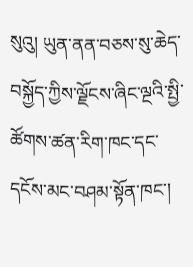སུའུ། ཡུན་ནན་བཅས་སུ་ཆེད་བསྐྱོད་ཀྱིས་ལྗོངས་ཞིང་ལྔའི་སྤྱི་ཚོགས་ཚན་རིག་ཁང་དང་དངོས་མང་བཤམ་སྟོན་ཁང་།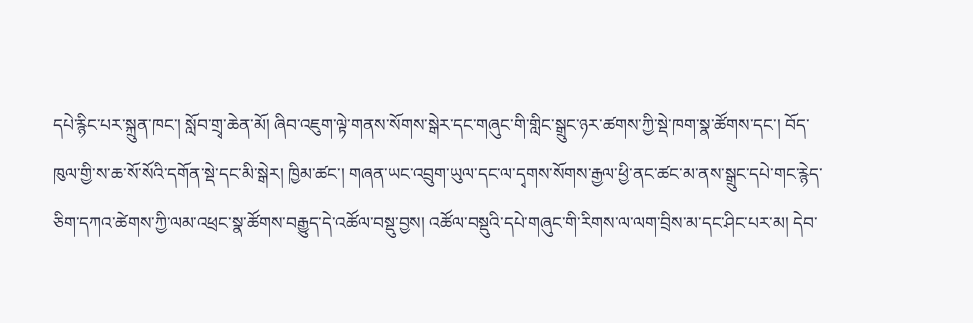དཔེ་རྙིང་པར་སྐྲུན་ཁང་། སློབ་གྲྭ་ཆེན་མོ། ཞིབ་འཇུག་ལྟེ་གནས་སོགས་སྒེར་དང་གཞུང་གི་གླིང་སྒྲུང་ཉར་ཚགས་ཀྱི་སྡེ་ཁག་སྣ་ཚོགས་དང་། བོད་ཁུལ་གྱི་ས་ཆ་སོ་སོའི་དགོན་སྡེ་དང་མི་སྒེར། ཁྱིམ་ཚང་། གཞན་ཡང་འབྲུག་ཡུལ་དང་ལ་དྭགས་སོགས་རྒྱལ་ཕྱི་ནང་ཚང་མ་ནས་སྒྲུང་དཔེ་གང་རྙེད་ཅིག་དཀའ་ཚེགས་ཀྱི་ལམ་འཕྲང་སྣ་ཚོགས་བརྒྱུད་དེ་འཚོལ་བསྡུ་བྱས། འཚོལ་བསྡུའི་དཔེ་གཞུང་གི་རིགས་ལ་ལག་བྲིས་མ་དང་ཤིང་པར་མ། དེབ་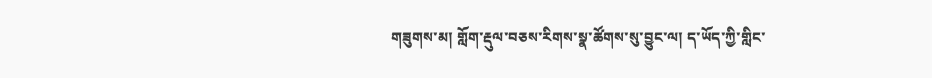གཟུགས་མ། གློག་རྡུལ་བཅས་རིགས་སྣ་ཚོགས་སུ་བྱུང་ལ། ད་ཡོད་ཀྱི་གླིང་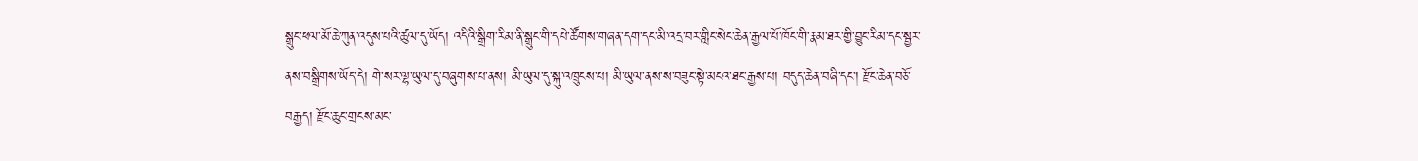སྒྲུང་ཕལ་མོ་ཆེ་ཀུན་འདུས་པའི་ཚུལ་དུ་ཡོད། འདིའི་སྒྲིག་རིམ་ནི་སྒྲུང་གི་དཔེ་ཚོགས་གཞན་དག་དང་མི་འདྲ་བར་གླིང་སེང་ཆེན་རྒྱལ་པོ་ཁོང་གི་རྣམ་ཐར་གྱི་བྱུང་རིམ་དང་སྦྱར་ནས་བསྒྲིགས་ཡོད་དེ། གེ་སར་ལྷ་ཡུལ་དུ་བཞུགས་པ་ནས། མི་ཡུལ་དུ་སྐུ་འཁྲུངས་པ། མི་ཡུལ་ནས་ས་བཟུང་སྟེ་མངའ་ཐང་རྒྱས་པ། བདུད་ཆེན་བཞི་དང་། རྫོང་ཆེན་བཅོ་བརྒྱད། རྫོང་ཆུང་གྲངས་མང་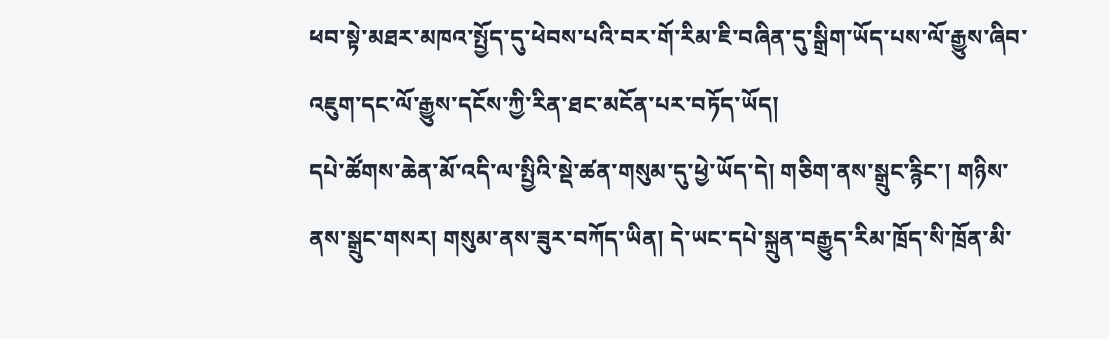ཕབ་སྟེ་མཐར་མཁའ་སྤྱོད་དུ་ཕེབས་པའི་བར་གོ་རིམ་ཇི་བཞིན་དུ་སྒྲིག་ཡོད་པས་ལོ་རྒྱུས་ཞིབ་འཇུག་དང་ལོ་རྒྱུས་དངོས་ཀྱི་རིན་ཐང་མངོན་པར་བཏོད་ཡོད།
དཔེ་ཚོགས་ཆེན་མོ་འདི་ལ་སྤྱིའི་སྡེ་ཚན་གསུམ་དུ་ཕྱེ་ཡོད་དེ། གཅིག་ནས་སྒྲུང་རྙིང་། གཉིས་ནས་སྒྲུང་གསར། གསུམ་ནས་ཟུར་བཀོད་ཡིན། དེ་ཡང་དཔེ་སྐྲུན་བརྒྱུད་རིམ་ཁྲོད་སི་ཁྲོན་མི་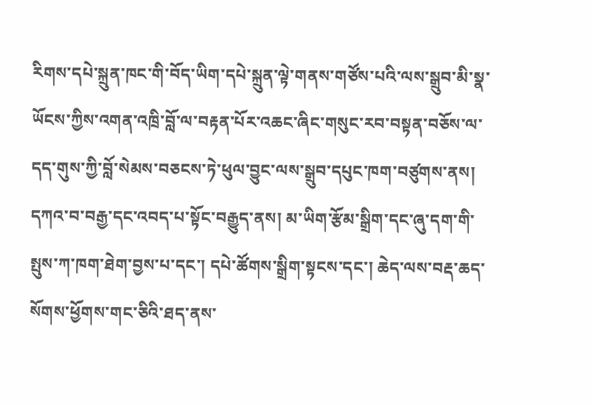རིགས་དཔེ་སྐྲུན་ཁང་གི་བོད་ཡིག་དཔེ་སྐྲུན་ལྟེ་གནས་གཙོས་པའི་ལས་སྒྲུབ་མི་སྣ་ཡོངས་ཀྱིས་འགན་འཁྲི་བློ་ལ་བརྟན་པོར་འཆང་ཞིང་གསུང་རབ་བསྟན་བཅོས་ལ་དད་གུས་ཀྱི་བློ་སེམས་བཅངས་ཏེ་ཕུལ་བྱུང་ལས་སྒྲུབ་དཔུང་ཁག་བཙུགས་ནས། དཀའ་བ་བརྒྱ་དང་འབད་པ་སྟོང་བརྒྱུད་ནས། མ་ཡིག་རྩོམ་སྒྲིག་དང་ཞུ་དག་གི་སྤུས་ཀ་ཁག་ཐེག་བྱས་པ་དང་། དཔེ་ཚོགས་སྒྲིག་སྟངས་དང་། ཆེད་ལས་བརྡ་ཆད་སོགས་ཕྱོགས་གང་ཅིའི་ཐད་ནས་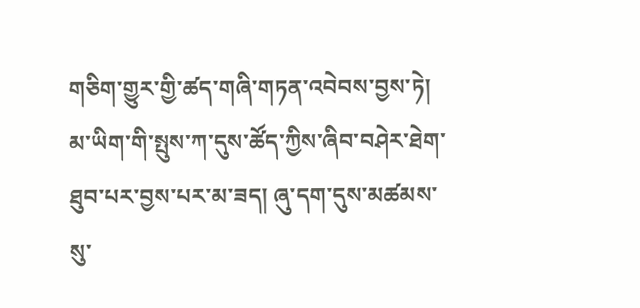གཅིག་གྱུར་གྱི་ཚད་གཞི་གཏན་འབེབས་བྱས་ཏེ། མ་ཡིག་གི་སྤུས་ཀ་དུས་ཚོད་ཀྱིས་ཞིབ་བཤེར་ཐེག་ཐུབ་པར་བྱས་པར་མ་ཟད། ཞུ་དག་དུས་མཚམས་སུ་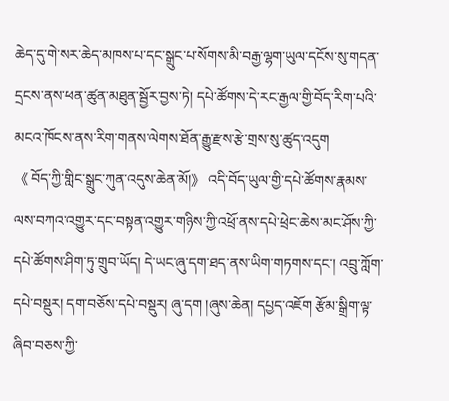ཆེད་དུ་གེ་སར་ཆེད་མཁས་པ་དང་སྒྲུང་པ་སོགས་མི་བརྒྱ་ལྷག་ཡུལ་དངོས་སུ་གདན་དྲངས་ནས་ཕན་ཚུན་མཐུན་སྦྱོར་བྱས་ཏེ། དཔེ་ཚོགས་དེ་རང་རྒྱལ་གྱི་བོད་རིག་པའི་མངའ་ཁོངས་ནས་རིག་གནས་ལེགས་ཐོན་རྒྱུ་རྫས་རྩེ་གྲས་སུ་ཚུད་འདུག
《 བོད་ཀྱི་གླིང་སྒྲུང་ཀུན་འདུས་ཆེན་མོ།》 འདི་བོད་ཡུལ་གྱི་དཔེ་ཚོགས་རྣམས་ལས་བཀའ་འགྱུར་དང་བསྟན་འགྱུར་གཉིས་ཀྱི་འཕྲོ་ནས་དཔེ་ཕྲེང་ཆེས་མང་ཤོས་ཀྱི་དཔེ་ཚོགས་ཤིག་ཏུ་གྲུབ་ཡོད། དེ་ཡང་ཞུ་དག་ཐད་ནས་ཡིག་གཏགས་དང་། འབྲུ་ཀློག་དཔེ་བསྡུར། དག་བཅོས་དཔེ་བསྡུར། ཞུ་དག །ཞུས་ཆེན། དཔྱད་འཇོག རྩོམ་སྒྲིག་ལྟ་ཞིབ་བཅས་ཀྱི་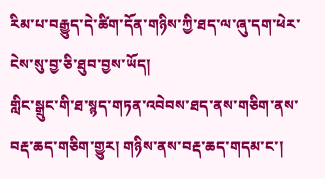རིམ་པ་བརྒྱུད་དེ་ཚིག་དོན་གཉིས་ཀྱི་ཐད་ལ་ཞུ་དག་ཕེར་ངེས་སུ་བྱ་ཅི་ཐུབ་བྱས་ཡོད།
གླིང་སྒྲུང་གི་ཐ་སྙད་གཏན་འབེབས་ཐད་ནས་གཅིག་ནས་བརྡ་ཆད་གཅིག་གྱུར། གཉིས་ནས་བརྡ་ཆད་གདམ་ང་།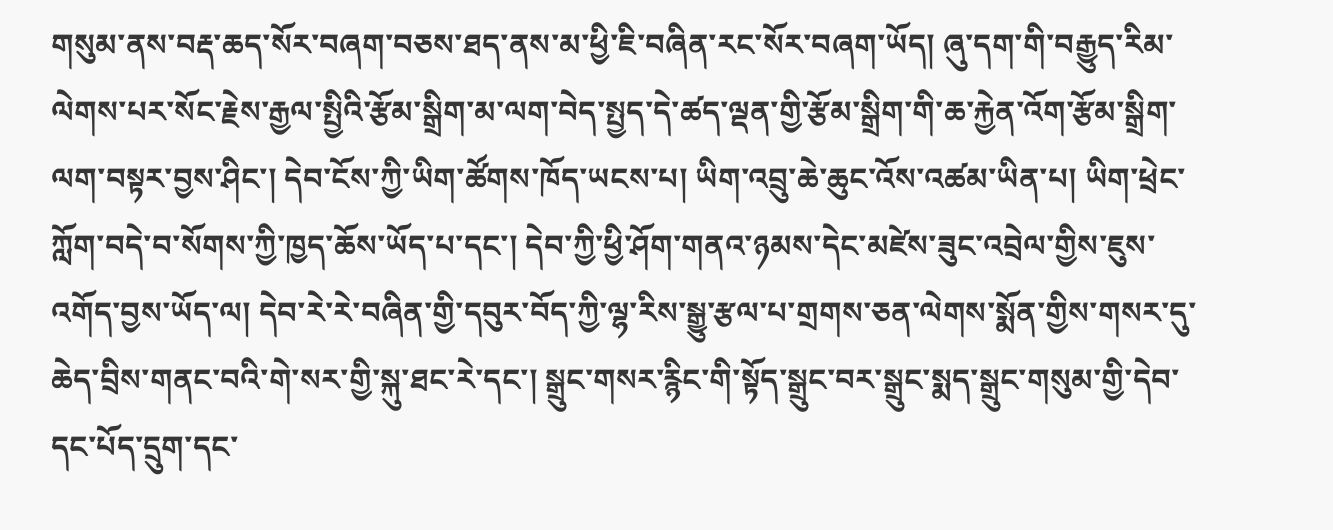གསུམ་ནས་བརྡ་ཆད་སོར་བཞག་བཅས་ཐད་ནས་མ་ཕྱི་ཇི་བཞིན་རང་སོར་བཞག་ཡོད། ཞུ་དག་གི་བརྒྱུད་རིམ་ལེགས་པར་སོང་རྗེས་རྒྱལ་སྤྱིའི་རྩོམ་སྒྲིག་མ་ལག་བེད་སྤྱད་དེ་ཚད་ལྡན་གྱི་རྩོམ་སྒྲིག་གི་ཆ་རྐྱེན་འོག་རྩོམ་སྒྲིག་ལག་བསྟར་བྱས་ཤིང་། དེབ་ངོས་ཀྱི་ཡིག་ཚོགས་ཁོད་ཡངས་པ། ཡིག་འབྲུ་ཆེ་ཆུང་འོས་འཚམ་ཡིན་པ། ཡིག་ཕྲེང་ཀློག་བདེ་བ་སོགས་ཀྱི་ཁྱད་ཆོས་ཡོད་པ་དང་། དེབ་ཀྱི་ཕྱི་ཤོག་གནའ་ཉམས་དེང་མཛེས་ཟུང་འབྲེལ་གྱིས་ཇུས་འགོད་བྱས་ཡོད་ལ། དེབ་རེ་རེ་བཞིན་གྱི་དབུར་བོད་ཀྱི་ལྷ་རིས་སྒྱུ་རྩལ་པ་གྲགས་ཅན་ལེགས་སྨོན་གྱིས་གསར་དུ་ཆེད་བྲིས་གནང་བའི་གེ་སར་གྱི་སྐུ་ཐང་རེ་དང་། སྒྲུང་གསར་རྙིང་གི་སྟོད་སྒྲུང་བར་སྒྲུང་སྨད་སྒྲུང་གསུམ་གྱི་དེབ་དང་པོད་དྲུག་དང་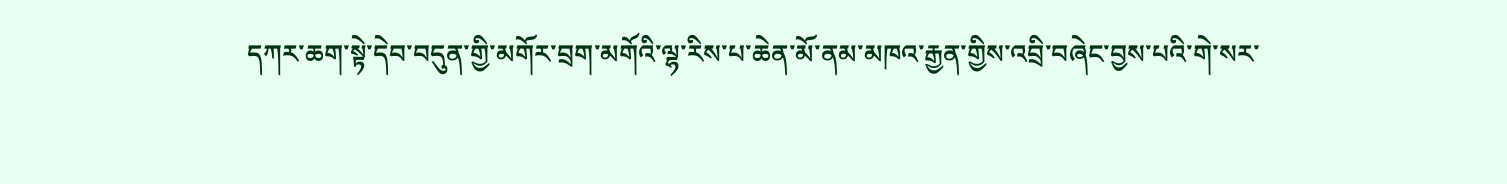དཀར་ཆག་སྟེ་དེབ་བདུན་གྱི་མགོར་བྲག་མགོའི་ལྷ་རིས་པ་ཆེན་མོ་ནམ་མཁའ་རྒྱན་གྱིས་འབྲི་བཞེང་བྱས་པའི་གེ་སར་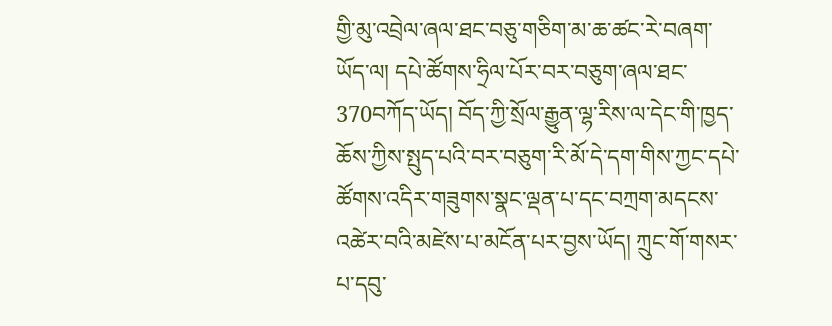གྱི་མུ་འབྲེལ་ཞལ་ཐང་བཅུ་གཅིག་མ་ཆ་ཚང་རེ་བཞག་ཡོད་ལ། དཔེ་ཚོགས་ཧྲིལ་པོར་བར་བཅུག་ཞལ་ཐང་370བཀོད་ཡོད། བོད་ཀྱི་སྲོལ་རྒྱུན་ལྷ་རིས་ལ་དེང་གི་ཁྱད་ཆོས་ཀྱིས་སྤུད་པའི་བར་བཅུག་རི་མོ་དེ་དག་གིས་ཀྱང་དཔེ་ཚོགས་འདིར་གཟུགས་སྣང་ལྡན་པ་དང་བཀྲག་མདངས་འཚེར་བའི་མཛེས་པ་མངོན་པར་བྱས་ཡོད། ཀྲུང་གོ་གསར་པ་དབུ་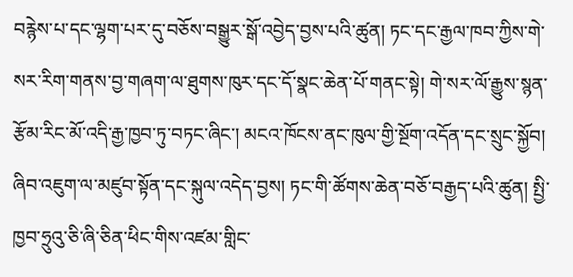བརྙེས་པ་དང་ལྷག་པར་དུ་བཅོས་བསྒྱུར་སྒོ་འབྱེད་བྱས་པའི་ཚུན། ཏང་དང་རྒྱལ་ཁབ་ཀྱིས་གེ་སར་རིག་གནས་བྱ་གཞག་ལ་ཐུགས་ཁུར་དང་དོ་སྣང་ཆེན་པོ་གནང་སྟེ། གེ་སར་ལོ་རྒྱུས་སྙན་རྩོམ་རིང་མོ་འདི་རྒྱ་ཁྱབ་ཏུ་བཏང་ཞིང་། མངའ་ཁོངས་ནང་ཁུལ་གྱི་སྔོག་འདོན་དང་སྲུང་སྐྱོབ། ཞིབ་འཇུག་ལ་མཛུབ་སྟོན་དང་སྐུལ་འདེད་བྱས། ཏང་གི་ཚོགས་ཆེན་བཅོ་བརྒྱད་པའི་ཚུན། སྤྱི་ཁྱབ་ཧྲུའུ་ཅི་ཞི་ཅིན་ཕིང་གིས་འཛམ་གླིང་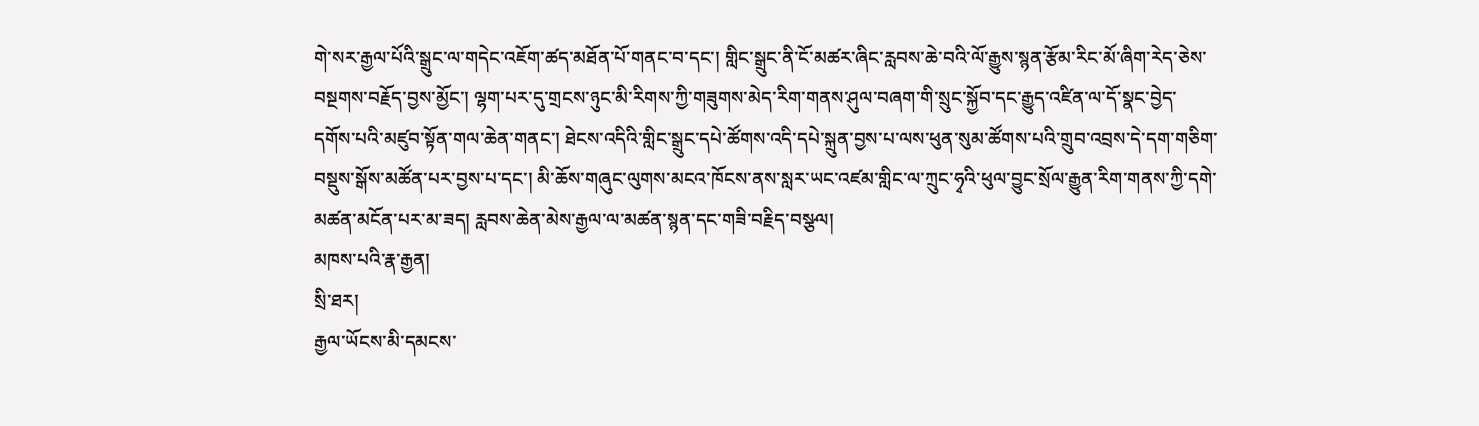གེ་སར་རྒྱལ་པོའི་སྒྲུང་ལ་གདེང་འཇོག་ཚད་མཐོན་པོ་གནང་བ་དང་། གླིང་སྒྲུང་ནི་ངོ་མཚར་ཞིང་རླབས་ཆེ་བའི་ལོ་རྒྱུས་སྙན་རྩོམ་རིང་མོ་ཞིག་རེད་ཅེས་བསྔགས་བརྗོད་བྱས་མྱོང་། ལྷག་པར་དུ་གྲངས་ཉུང་མི་རིགས་ཀྱི་གཟུགས་མེད་རིག་གནས་ཤུལ་བཞག་གི་སྲུང་སྐྱོབ་དང་རྒྱུད་འཛིན་ལ་དོ་སྣང་བྱེད་དགོས་པའི་མཛུབ་སྟོན་གལ་ཆེན་གནང་། ཐེངས་འདིའི་གླིང་སྒྲུང་དཔེ་ཚོགས་འདི་དཔེ་སྐྲུན་བྱས་པ་ལས་ཕུན་སུམ་ཚོགས་པའི་གྲུབ་འབྲས་དེ་དག་གཅིག་བསྡུས་སྒོས་མཚོན་པར་བྱས་པ་དང་། མི་ཆོས་གཞུང་ལུགས་མངའ་ཁོངས་ནས་སླར་ཡང་འཛམ་གླིང་ལ་ཀྲུང་ཧྭའི་ཕུལ་བྱུང་སྲོལ་རྒྱུན་རིག་གནས་ཀྱི་དགེ་མཚན་མངོན་པར་མ་ཟད། རླབས་ཆེན་མེས་རྒྱལ་ལ་མཚན་སྙན་དང་གཟི་བརྗིད་བསྩལ།
མཁས་པའི་རྣ་རྒྱན།
སྲི་ཐར།
རྒྱལ་ཡོངས་མི་དམངས་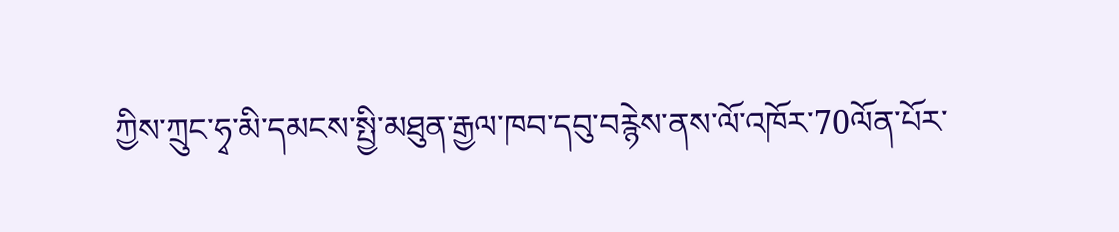ཀྱིས་ཀྲུང་ཧྭ་མི་དམངས་སྤྱི་མཐུན་རྒྱལ་ཁབ་དབུ་བརྙེས་ནས་ལོ་འཁོར་70ལོན་པོར་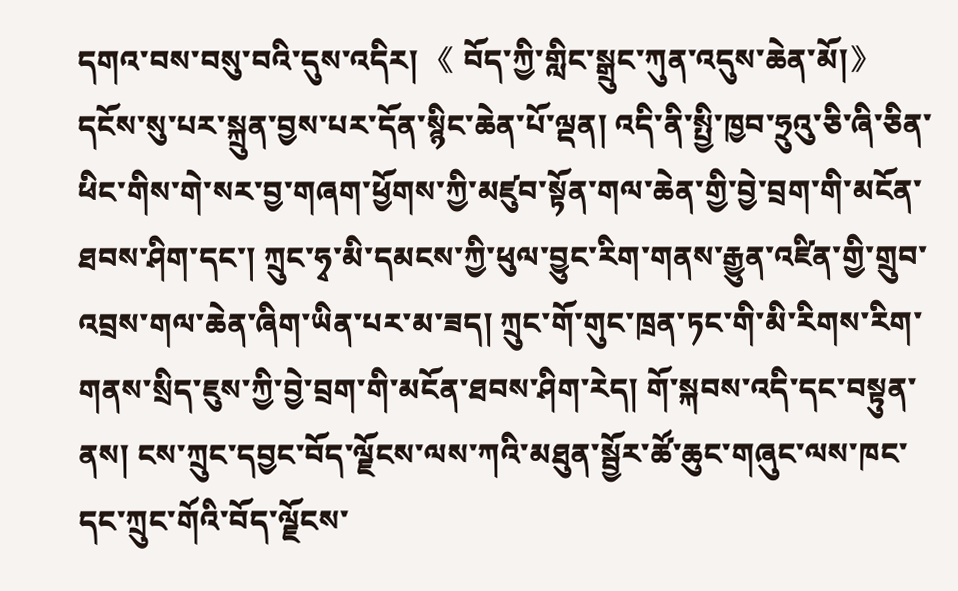དགའ་བས་བསུ་བའི་དུས་འདིར། 《 བོད་ཀྱི་གླིང་སྒྲུང་ཀུན་འདུས་ཆེན་མོ།》 དངོས་སུ་པར་སྐྲུན་བྱས་པར་དོན་སྙིང་ཆེན་པོ་ལྡན། འདི་ནི་སྤྱི་ཁྱབ་ཧྲུའུ་ཅི་ཞི་ཅིན་ཕིང་གིས་གེ་སར་བྱ་གཞག་ཕྱོགས་ཀྱི་མཛུབ་སྟོན་གལ་ཆེན་གྱི་བྱེ་བྲག་གི་མངོན་ཐབས་ཤིག་དང་། ཀྲུང་ཧྭ་མི་དམངས་ཀྱི་ཕུལ་བྱུང་རིག་གནས་རྒྱུན་འཛིན་གྱི་གྲུབ་འབྲས་གལ་ཆེན་ཞིག་ཡིན་པར་མ་ཟད། ཀྲུང་གོ་གུང་ཁྲན་ཏང་གི་མི་རིགས་རིག་གནས་སྲིད་ཇུས་ཀྱི་བྱེ་བྲག་གི་མངོན་ཐབས་ཤིག་རེད། གོ་སྐབས་འདི་དང་བསྟུན་ནས། ངས་ཀྲུང་དབྱང་བོད་ལྗོངས་ལས་ཀའི་མཐུན་སྦྱོར་ཚོ་ཆུང་གཞུང་ལས་ཁང་དང་ཀྲུང་གོའི་བོད་ལྗོངས་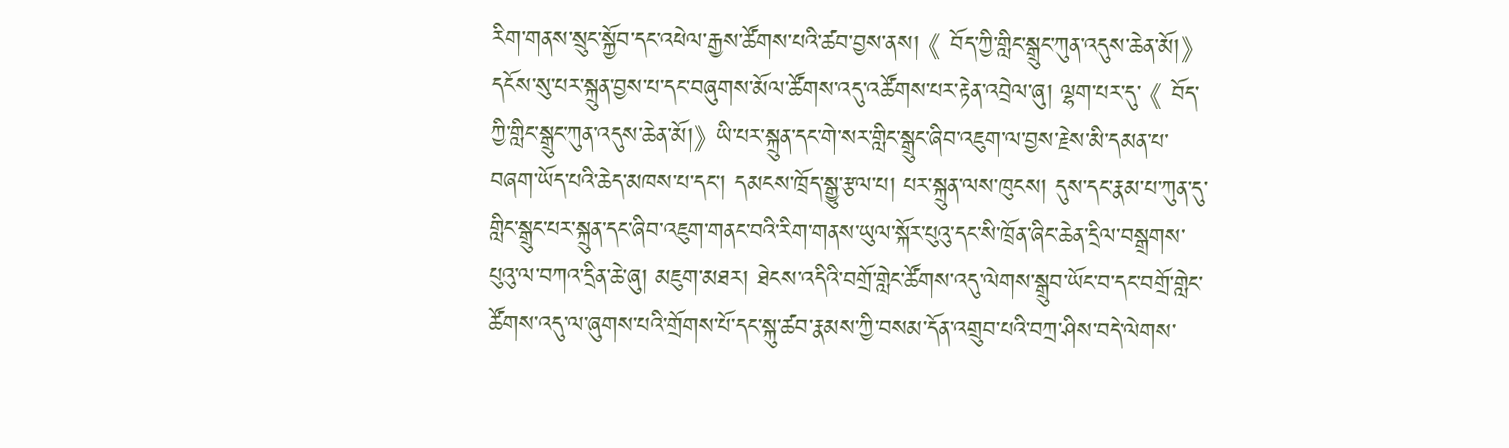རིག་གནས་སྲུང་སྐྱོབ་དང་འཕེལ་རྒྱས་ཚོགས་པའི་ཚབ་བྱས་ནས། 《 བོད་ཀྱི་གླིང་སྒྲུང་ཀུན་འདུས་ཆེན་མོ།》 དངོས་སུ་པར་སྐྲུན་བྱས་པ་དང་བཞུགས་མོལ་ཚོགས་འདུ་འཚོགས་པར་རྟེན་འབྲེལ་ཞུ། ལྷག་པར་དུ་ 《 བོད་ཀྱི་གླིང་སྒྲུང་ཀུན་འདུས་ཆེན་མོ།》 ཡི་པར་སྐྲུན་དང་གེ་སར་གླིང་སྒྲུང་ཞིབ་འཇུག་ལ་བྱས་རྗེས་མི་དམན་པ་བཞག་ཡོད་པའི་ཆེད་མཁས་པ་དང་། དམངས་ཁྲོད་སྒྱུ་རྩལ་པ། པར་སྐྲུན་ལས་ཁུངས། དུས་དང་རྣམ་པ་ཀུན་དུ་གླིང་སྒྲུང་པར་སྐྲུན་དང་ཞིབ་འཇུག་གནང་བའི་རིག་གནས་ཡུལ་སྐོར་པུའུ་དང་སི་ཁྲོན་ཞིང་ཆེན་དྲིལ་བསྒྲགས་པུའུ་ལ་བཀའ་དྲིན་ཆེ་ཞུ། མཇུག་མཐར། ཐེངས་འདིའི་བགྲོ་གླེང་ཚོགས་འདུ་ལེགས་སྒྲུབ་ཡོང་བ་དང་བགྲོ་གླེང་ཚོགས་འདུ་ལ་ཞུགས་པའི་གྲོགས་པོ་དང་སྐུ་ཚབ་རྣམས་ཀྱི་བསམ་དོན་འགྲུབ་པའི་བཀྲ་ཤིས་བདེ་ལེགས་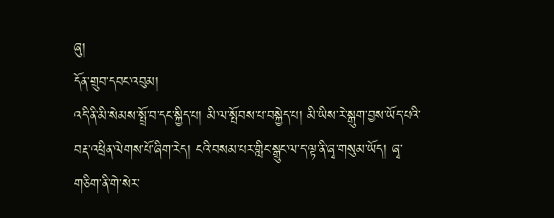ཞུ།
དོན་གྲུབ་དབང་འབུམ།
འདི་ནི་མི་སེམས་སྤྲོ་བ་དང་སྐྱིད་པ། མི་ལ་སྤོབས་པ་བསྐྱེད་པ། མི་ཡིས་རེ་སྒུག་བྱས་ཡོད་པའི་བརྡ་འཕྲིན་ལེགས་པོ་ཞིག་རེད། ངའི་བསམ་པར་གླིང་སྒྲུང་ལ་ད་ལྟ་ནི་ཞྭ་གསུམ་ཡོད། ཞྭ་གཅིག་ནི་གེ་སེར་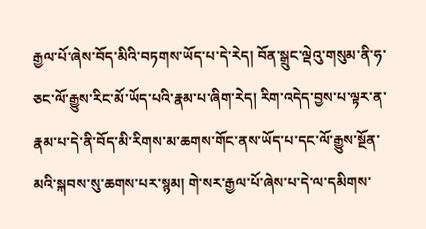རྒྱལ་པོ་ཞེས་བོད་མིའི་བཏགས་ཡོད་པ་དེ་རེད། བོན་སྒྲུང་ལྡེའུ་གསུམ་ནི་ཧ་ཅང་ལོ་རྒྱུས་རིང་མོ་ཡོད་པའི་རྣམ་པ་ཞིག་རེད། རིག་འདེད་བྱས་པ་ལྟར་ན་རྣམ་པ་དེ་ནི་བོད་མི་རིགས་མ་ཆགས་གོང་ནས་ཡོད་པ་དང་ལོ་རྒྱུས་སྔོན་མའི་སྐབས་སུ་ཆགས་པར་སྙམ། གེ་སར་རྒྱལ་པོ་ཞེས་པ་དེ་ལ་དམིགས་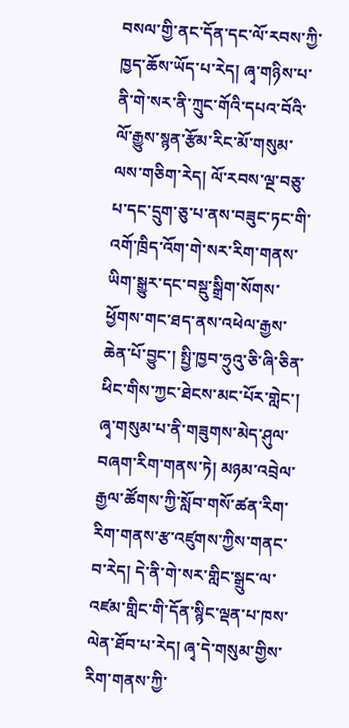བསལ་གྱི་ནང་དོན་དང་ལོ་རབས་ཀྱི་ཁྱད་ཆོས་ཡོད་པ་རེད། ཞྭ་གཉིས་པ་ནི་གེ་སར་ནི་ཀྲུང་གོའི་དཔའ་བོའི་ལོ་རྒྱུས་སྙན་རྩོམ་རིང་མོ་གསུམ་ལས་གཅིག་རེད། ལོ་རབས་ལྔ་བཅུ་པ་དང་དྲུག་ཅུ་པ་ནས་བཟུང་ཏང་གི་འགོ་ཁྲིད་འོག་གེ་སར་རིག་གནས་ཡིག་སྒྱུར་དང་བསྡུ་སྒྲིག་སོགས་ཕྱོགས་གང་ཐད་ནས་འཕེལ་རྒྱས་ཆེན་པོ་བྱུང་། སྤྱི་ཁྱབ་ཧྲུའུ་ཅི་ཞི་ཅིན་ཕིང་གིས་ཀྱང་ཐེངས་མང་པོར་གླེང་། ཞྭ་གསུམ་པ་ནི་གཟུགས་མེད་ཤུལ་བཞག་རིག་གནས་ཏེ། མཉམ་འབྲེལ་རྒྱལ་ཚོགས་ཀྱི་སློབ་གསོ་ཚན་རིག་རིག་གནས་རྩ་འཛུགས་ཀྱིས་གནང་བ་རེད། དེ་ནི་གེ་སར་གླིང་སྒྲུང་ལ་འཛམ་གླིང་གི་དོན་སྙིང་ལྡན་པ་ཁས་ལེན་ཐོབ་པ་རེད། ཞྭ་དེ་གསུམ་གྱིས་རིག་གནས་ཀྱི་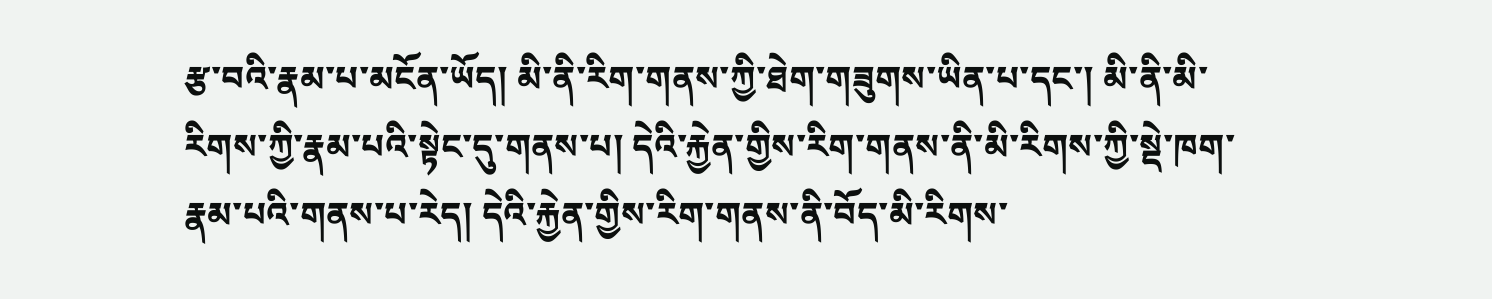རྩ་བའི་རྣམ་པ་མངོན་ཡོད། མི་ནི་རིག་གནས་ཀྱི་ཐེག་གཟུགས་ཡིན་པ་དང་། མི་ནི་མི་རིགས་ཀྱི་རྣམ་པའི་སྟེང་དུ་གནས་པ། དེའི་རྐྱེན་གྱིས་རིག་གནས་ནི་མི་རིགས་ཀྱི་སྡེ་ཁག་རྣམ་པའི་གནས་པ་རེད། དེའི་རྐྱེན་གྱིས་རིག་གནས་ནི་བོད་མི་རིགས་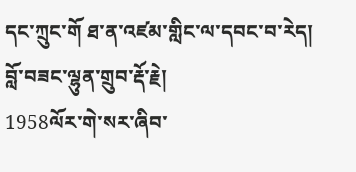དང་ཀྲུང་གོ ཐ་ན་འཛམ་གླིང་ལ་དབང་བ་རེད།
བློ་བཟང་ལྷུན་གྲུབ་རྡོ་རྗེ།
1958ལོར་གེ་སར་ཞིབ་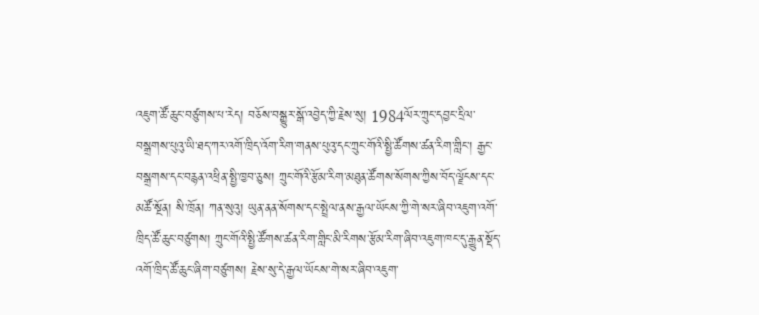འཇུག་ཚོ་ཆུང་བཙུགས་པ་རེད། བཅོས་བསྒྱུར་སྒོ་འབྱེད་ཀྱི་རྗེས་སུ། 1984ལོར་ཀྲུང་དབྱང་དྲིལ་བསྒྲགས་པུའུ་ཡི་ཐད་ཀར་འགོ་ཁྲིད་འོག་རིག་གནས་པུའུ་དང་ཀྲུང་གོའི་སྤྱི་ཚོགས་ཚན་རིག་གླིང་། རྒྱང་བསྒྲགས་དང་བརྙན་འཕྲིན་སྤྱི་ཁྱབ་ཅུས། ཀྲུང་གོའི་རྩོམ་རིག་མཐུན་ཚོགས་སོགས་ཀྱིས་བོད་ལྗོངས་དང་མཚོ་སྔོན། སི་ཁྲོན། ཀན་སུའུ། ཡུན་ནན་སོགས་དང་སྤྲེལ་ནས་རྒྱལ་ཡོངས་ཀྱི་གེ་སར་ཞིབ་འཇུག་འགོ་ཁྲིད་ཚོ་ཆུང་བཙུགས། ཀྲུང་གོའི་སྤྱི་ཚོགས་ཚན་རིག་གླིང་མི་རིགས་རྩོམ་རིག་ཞིབ་འཇུག་ཁང་དུ་རྒྱུན་སྡོད་འགོ་ཁྲིད་ཚོ་ཆུང་ཞིག་བཙུགས། རྗེས་སུ་དེ་རྒྱལ་ཡོངས་གེ་སར་ཞིབ་འཇུག་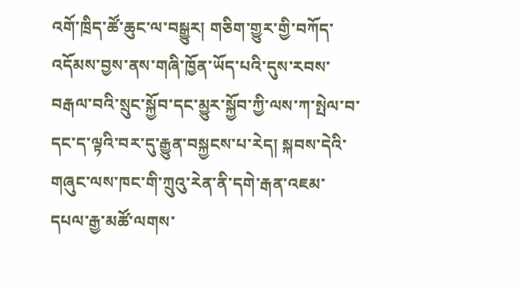འགོ་ཁྲིད་ཚོ་ཆུང་ལ་བསྒྱུར། གཅིག་གྱུར་གྱི་བཀོད་འདོམས་བྱས་ནས་གཞི་ཁྱོན་ཡོད་པའི་དུས་རབས་བརྒལ་བའི་སྲུང་སྐྱོབ་དང་མྱུར་སྐྱོབ་ཀྱི་ལས་ཀ་སྤེལ་བ་དང་ད་ལྟའི་བར་དུ་རྒྱུན་བསྐྱངས་པ་རེད། སྐབས་དེའི་གཞུང་ལས་ཁང་གི་ཀྲུའུ་རེན་ནི་དགེ་རྒན་འཇམ་དཔལ་རྒྱ་མཚོ་ལགས་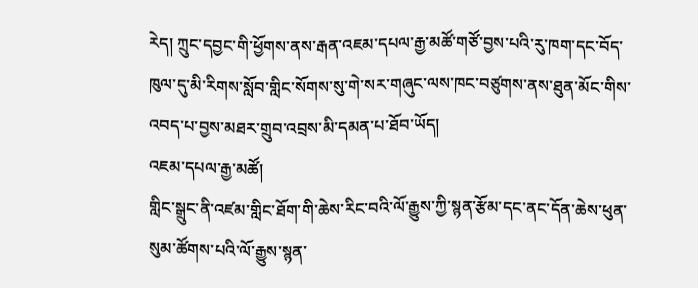རེད། ཀྲུང་དབྱང་གི་ཕྱོགས་ནས་རྒན་འཇམ་དཔལ་རྒྱ་མཚོ་གཙོ་བྱས་པའི་རུ་ཁག་དང་བོད་ཁུལ་དུ་མི་རིགས་སློབ་གླིང་སོགས་སུ་གེ་སར་གཞུང་ལས་ཁང་བཙུགས་ནས་ཐུན་མོང་གིས་འབད་པ་བྱས་མཐར་གྲུབ་འབྲས་མི་དམན་པ་ཐོབ་ཡོད།
འཇམ་དཔལ་རྒྱ་མཚོ།
གླིང་སྒྲུང་ནི་འཛམ་གླིང་ཐོག་གི་ཆེས་རིང་བའི་ལོ་རྒྱུས་ཀྱི་སྙན་རྩོམ་དང་ནང་དོན་ཆེས་ཕུན་སུམ་ཚོགས་པའི་ལོ་རྒྱུས་སྙན་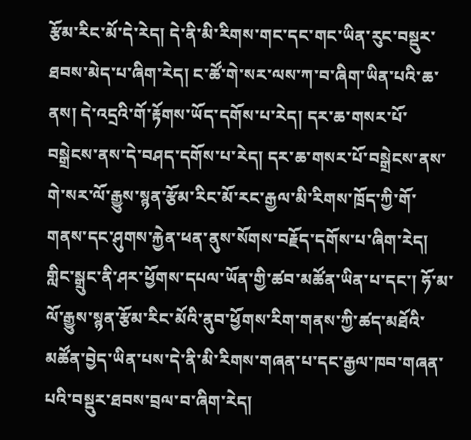རྩོམ་རིང་མོ་དེ་རེད། དེ་ནི་མི་རིགས་གང་དང་གང་ཡིན་རུང་བསྡུར་ཐབས་མེད་པ་ཞིག་རེད། ང་ཚོ་གེ་སར་ལས་ཀ་བ་ཞིག་ཡིན་པའི་ཆ་ནས། དེ་འདྲའི་གོ་རྟོགས་ཡོད་དགོས་པ་རེད། དར་ཆ་གསར་པོ་བསྒྲེངས་ནས་དེ་བཤད་དགོས་པ་རེད། དར་ཆ་གསར་པོ་བསྒྲེངས་ནས་གེ་སར་ལོ་རྒྱུས་སྙན་རྩོམ་རིང་མོ་རང་རྒྱལ་མི་རིགས་ཁྲོད་ཀྱི་གོ་གནས་དང་ཤུགས་རྐྱེན་ཕན་ནུས་སོགས་བརྗོད་དགོས་པ་ཞིག་རེད། གླིང་སྒྲུང་ནི་ཤར་ཕྱོགས་དཔལ་ཡོན་གྱི་ཚབ་མཚོན་ཡིན་པ་དང་། ཧོ་མ་ལོ་རྒྱུས་སྙན་རྩོམ་རིང་མོའི་ནུབ་ཕྱོགས་རིག་གནས་ཀྱི་ཚད་མཐོའི་མཚོན་བྱེད་ཡིན་པས་དེ་ནི་མི་རིགས་གཞན་པ་དང་རྒྱལ་ཁབ་གཞན་པའི་བསྡུར་ཐབས་བྲལ་བ་ཞིག་རེད།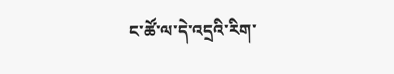ང་ཚོ་ལ་དེ་འདྲའི་རིག་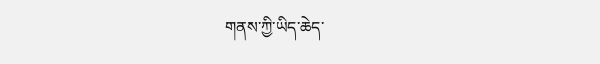གནས་ཀྱི་ཡིད་ཆེད་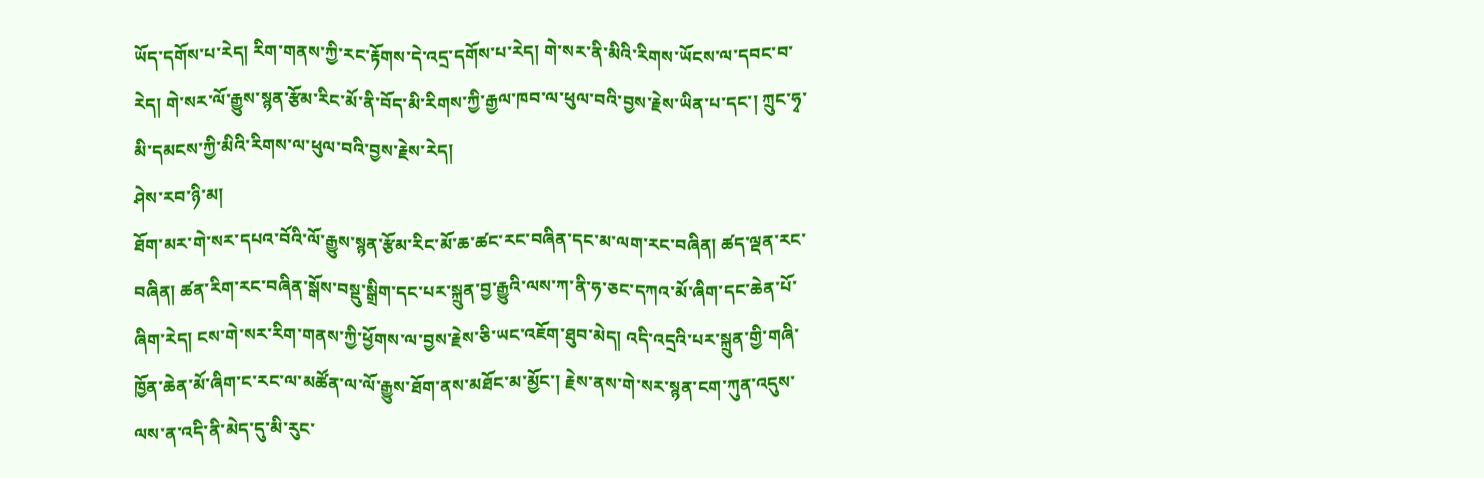ཡོད་དགོས་པ་རེད། རིག་གནས་ཀྱི་རང་རྟོགས་དེ་འདྲ་དགོས་པ་རེད། གེ་སར་ནི་མིའི་རིགས་ཡོངས་ལ་དབང་བ་རེད། གེ་སར་ལོ་རྒྱུས་སྙན་རྩོམ་རིང་མོ་ནི་བོད་མི་རིགས་ཀྱི་རྒྱལ་ཁབ་ལ་ཕུལ་བའི་བྱས་རྗེས་ཡིན་པ་དང་། ཀྲུང་ཧྭ་མི་དམངས་ཀྱི་མིའི་རིགས་ལ་ཕུལ་བའི་བྱས་རྗེས་རེད།
ཤེས་རབ་ཉི་མ།
ཐོག་མར་གེ་སར་དཔའ་བོའི་ལོ་རྒྱུས་སྙན་རྩོམ་རིང་མོ་ཆ་ཚང་རང་བཞིན་དང་མ་ལག་རང་བཞིན། ཚད་ལྡན་རང་བཞིན། ཚན་རིག་རང་བཞིན་སྒོས་བསྡུ་སྒྲིག་དང་པར་སྐྲུན་བྱ་རྒྱུའི་ལས་ཀ་ནི་ཧ་ཅང་དཀའ་མོ་ཞིག་དང་ཆེན་པོ་ཞིག་རེད། ངས་གེ་སར་རིག་གནས་ཀྱི་ཕྱོགས་ལ་བྱས་རྗེས་ཅི་ཡང་འཇོག་ཐུབ་མེད། འདི་འདྲའི་པར་སྐྲུན་གྱི་གཞི་ཁྱོན་ཆེན་མོ་ཞིག་ང་རང་ལ་མཚོན་ལ་ལོ་རྒྱུས་ཐོག་ནས་མཐོང་མ་མྱོང་། རྗེས་ནས་གེ་སར་སྙན་ངག་ཀུན་འདུས་ལས་ན་འདི་ནི་མེད་དུ་མི་རུང་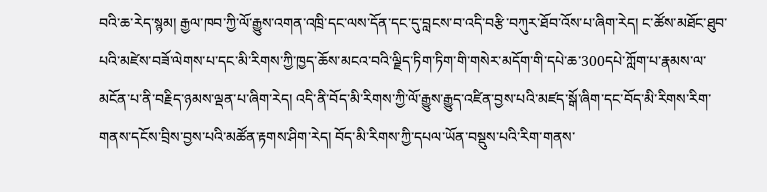བའི་ཆ་རེད་སྙམ། རྒྱལ་ཁབ་ཀྱི་ལོ་རྒྱུས་འགན་འཁྲི་དང་ལས་དོན་དང་དུ་བླངས་བ་འདི་བརྩི་བཀུར་ཐོབ་འོས་པ་ཞིག་རེད། ང་ཚོས་མཐོང་ཐུབ་པའི་མཛེས་བཟོ་ལེགས་པ་དང་མི་རིགས་ཀྱི་ཁྱད་ཆོས་མངའ་བའི་ལྗིད་ཏིག་ཏིག་གི་གསེར་མདོག་གི་དཔེ་ཆ་300དཔེ་ཀློག་པ་རྣམས་ལ་མངོན་པ་ནི་བརྗིད་ཉམས་ལྡན་པ་ཞིག་རེད། འདི་ནི་བོད་མི་རིགས་ཀྱི་ལོ་རྒྱུས་རྒྱུད་འཛིན་བྱས་པའི་མཛད་སྒོ་ཞིག་དང་བོད་མི་རིགས་རིག་གནས་དངོས་བྲིས་བྱས་པའི་མཚོན་རྟགས་ཤིག་རེད། བོད་མི་རིགས་ཀྱི་དཔལ་ཡོན་བསྡུས་པའི་རིག་གནས་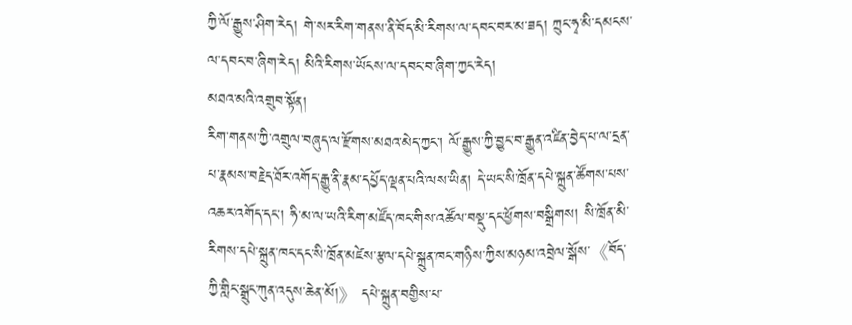ཀྱི་ལོ་རྒྱུས་ཤིག་རེད། གེ་སར་རིག་གནས་ནི་བོད་མི་རིགས་ལ་དབང་བར་མ་ཟད། ཀྲུང་ཧྭ་མི་དམངས་ལ་དབང་བ་ཞིག་རེད། མིའི་རིགས་ཡོངས་ལ་དབང་བ་ཞིག་ཀྱང་རེད།
མཐའ་མའི་འགྲུབ་སྟོན།
རིག་གནས་ཀྱི་འགྲུལ་བཞུད་ལ་རྫོགས་མཐའ་མེད་ཀྱང་། ལོ་རྒྱུས་ཀྱི་བྱུང་བ་རྒྱུན་འཛིན་བྱེད་པ་ལ་དྲན་པ་རྣམས་བརྗེད་ཐོར་འགོད་རྒྱུ་ནི་རྣམ་དཔྱོད་ལྡན་པའི་ལས་ཡིན། དེ་ཡང་སི་ཁྲོན་དཔེ་སྐྲུན་ཚོགས་པས་འཆར་འགོད་དང་། ཧི་མ་ལ་ཡའི་རིག་མཛོད་ཁང་གིས་འཚོལ་བསྡུ་དང་ཕྱོགས་བསྒྲིགས། སི་ཁྲོན་མི་རིགས་དཔེ་སྐྲུན་ཁང་དང་སི་ཁྲོན་མཛེས་རྩལ་དཔེ་སྐྲུན་ཁང་གཉིས་ཀྱིས་མཉམ་འབྲེལ་སྒོས་《བོད་ཀྱི་གླིང་སྒྲུང་ཀུན་འདུས་ཆེན་མོ།》 དཔེ་སྐྲུན་བགྱིས་པ་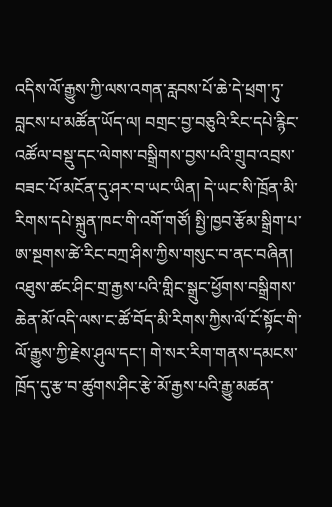འདིས་ལོ་རྒྱུས་ཀྱི་ལས་འགན་རླབས་པོ་ཆེ་དེ་ཕྲག་ཏུ་བླངས་པ་མཚོན་ཡོད་ལ། བགྲང་བྱ་བཅུའི་རིང་དཔེ་རྙིང་འཚོལ་བསྡུ་དང་ལེགས་བསྒྲིགས་བྱས་པའི་གྲུབ་འབྲས་བཟང་པོ་མངོན་དུ་ཤར་བ་ཡང་ཡིན། དེ་ཡང་སི་ཁྲོན་མི་རིགས་དཔེ་སྐྲུན་ཁང་གི་འགོ་གཙོ། སྤྱི་ཁྱབ་རྩོམ་སྒྲིག་པ་ཨ་སྔགས་ཚེ་རིང་བཀྲ་ཤིས་ཀྱིས་གསུང་བ་ནང་བཞིན། འཐུས་ཚང་ཤིང་གྲ་རྒྱས་པའི་གླིང་སྒྲུང་ཕྱོགས་བསྒྲིགས་ཆེན་མོ་འདི་ལས་ང་ཚོ་བོད་མི་རིགས་ཀྱིས་ལོ་ངོ་སྟོང་གི་ལོ་རྒྱུས་ཀྱི་རྗེས་ཤུལ་དང་། གེ་སར་རིག་གནས་དམངས་ཁྲོད་དུ་རྩ་བ་ཚུགས་ཤིང་རྩེ་མོ་རྒྱས་པའི་རྒྱུ་མཚན་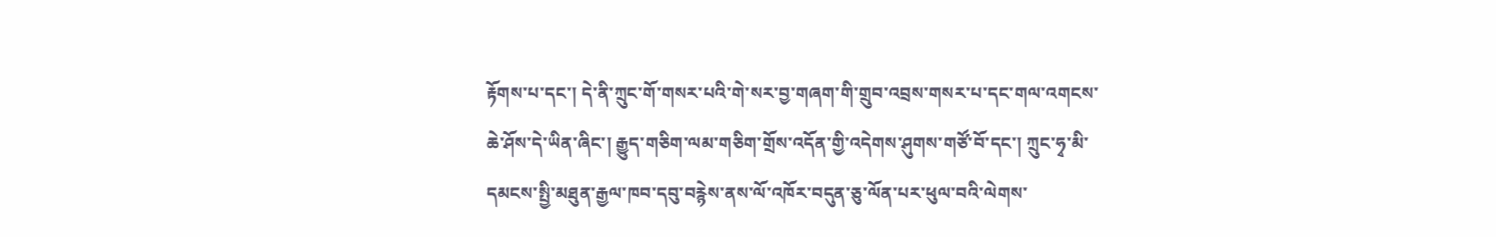རྟོགས་པ་དང་། དེ་ནི་ཀྲུང་གོ་གསར་པའི་གེ་སར་བྱ་གཞག་གི་གྲུབ་འབྲས་གསར་པ་དང་གལ་འགངས་ཆེ་ཤོས་དེ་ཡིན་ཞིང་། རྒྱུད་གཅིག་ལམ་གཅིག་གྲོས་འདོན་གྱི་འདེགས་ཤུགས་གཙོ་བོ་དང་། ཀྲུང་ཧྭ་མི་དམངས་སྤྱི་མཐུན་རྒྱལ་ཁབ་དབུ་བརྙེས་ནས་ལོ་འཁོར་བདུན་ཅུ་ལོན་པར་ཕུལ་བའི་ལེགས་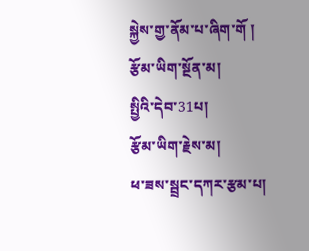སྐྱེས་གྱ་ནོམ་པ་ཞིག་གོ །
རྩོམ་ཡིག་སྔོན་མ།
སྤྱིའི་དེབ་31པ།
རྩོམ་ཡིག་རྗེས་མ།
ཕ་ཟས་སྦྲང་དཀར་རྩམ་པ།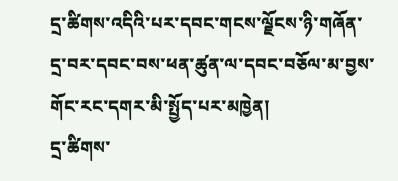དྲ་ཚིགས་འདིའི་པར་དབང་གངས་ལྗོངས་ཉི་གཞོན་དྲ་བར་དབང་བས་ཕན་ཚུན་ལ་དབང་བཅོལ་མ་བྱས་གོང་རང་དགར་མི་སྤྱོད་པར་མཁྱེན།
དྲ་ཚིགས་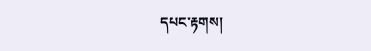དཔང་རྟགས།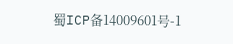蜀ICP备14009601号-1